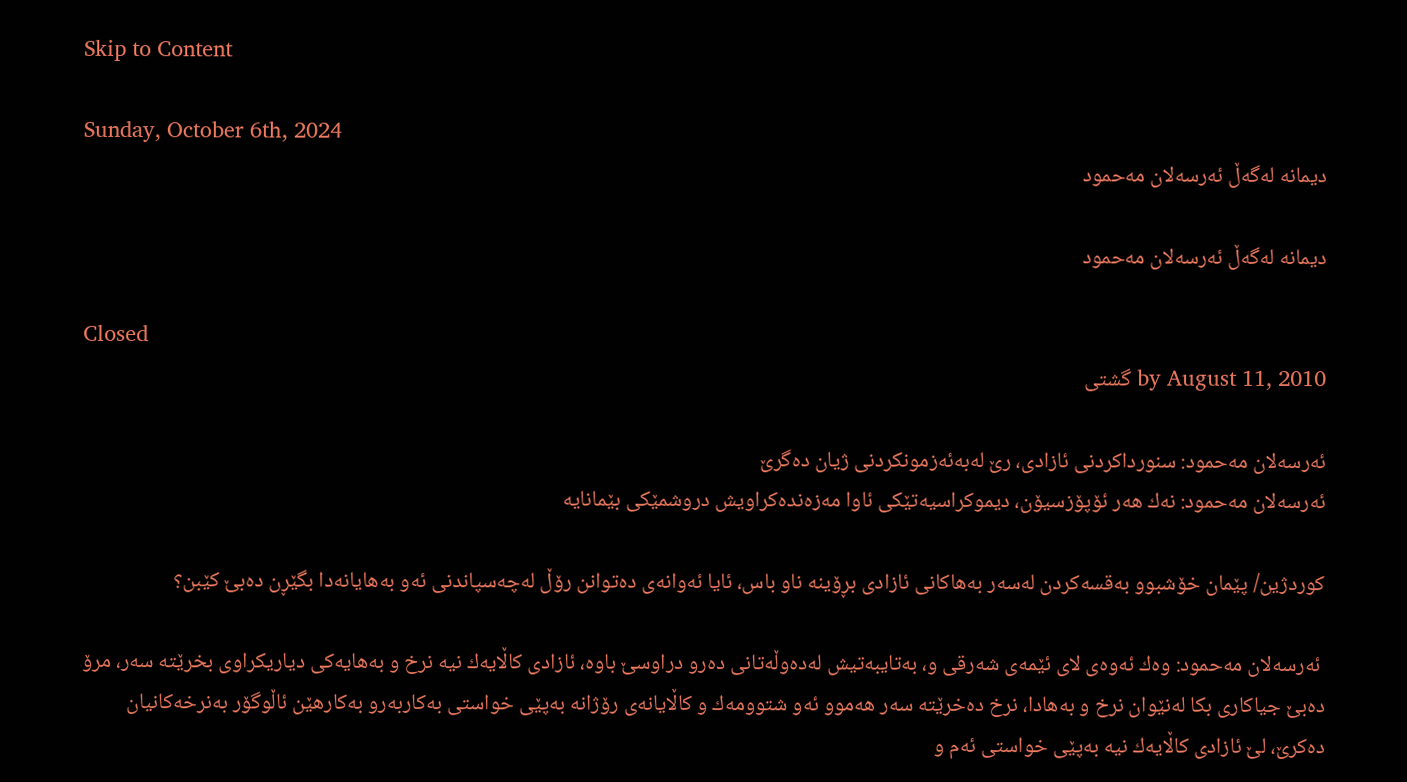Skip to Content

Sunday, October 6th, 2024
دیمانه‌ له‌گه‌ڵ ئه‌رسه‌لان مه‌حمود

دیمانه‌ له‌گه‌ڵ ئه‌رسه‌لان مه‌حمود

Closed
by August 11, 2010 گشتی

ئه‌رسه‌لان مه‌حمود: سنورداكردنی ئازادی، رێ له‌به‌ئه‌زمونكردنی ژیان ده‌گرێ‌
ئه‌رسه‌لان مه‌حمود: نه‌ك هه‌ر ئۆپۆزسیۆن، دیموكراسیه‌تێكی ئاوا مه‌زه‌نده‌كراویش دروشمێكی‌ بێمانایه‌

كوردژین/ پێمان خۆشبوو به‌قسه‌كردن له‌سه‌ر به‌هاكانی ئازادی بڕۆینه‌ ناو باس، ئایا ئه‌وانه‌ی ده‌توانن رۆڵ له‌چه‌سپاندنی ئه‌و به‌هایانه‌دا بگێڕن ده‌بێ‌ كێبن؟

 ئه‌رسه‌لان مه‌حمود: وه‌ك ئه‌وه‌ی لای ئێمه‌ی شه‌رقی و، به‌تایبه‌تیش له‌ده‌وڵه‌تانی ده‌رو دراوسێ‌ باوه‌، ئازادی كاڵایه‌ك نیه‌ نرخ و به‌هایه‌كی دیاریكراوی بخرێته‌ سه‌ر، مرۆ ده‌بێ‌ جیاكاری بكا له‌نێوان نرخ و به‌هادا، نرخ ده‌خرێته‌ سه‌ر هه‌موو ئه‌و شتوومه‌ك و كاڵایانه‌ی رۆژانه‌ به‌پێی خواستی به‌كاربه‌رو به‌كارهێن ئاڵوگۆر به‌نرخه‌كانیان ده‌كرێ‌، لێ‌ ئازادی كاڵایه‌ك نیه‌ به‌پێی خواستی ئه‌م و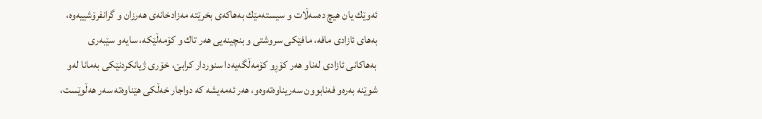ئه‌وێك یان هیچ ده‌سه‌ڵات و سیسته‌مێك به‌هاكه‌ی بخرێته‌ مه‌زادخانه‌ی هه‌رزان و گرانفرۆشییه‌وه‌، به‌های ئازادی مافه‌، مافێكی سروشتی و بنچینه‌یی هه‌ر تاك و كۆمه‌ڵێكه‌، سایه‌و سێبه‌ری به‌هاكانی ئازادی له‌ناو هه‌ر كۆڕو كۆمه‌ڵگه‌یه‌دا سنوردار كرابێ‌، خۆری ژیانكردنێكی به‌مانا له‌و شوێنه‌ به‌ره‌و فه‌نابوون سه‌ریناوه‌ته‌وه‌و، هه‌ر ئه‌مه‌یشه‌ كه‌ دواجار خه‌ڵكی هێناوه‌ته‌ سه‌ر هه‌ڵوێست،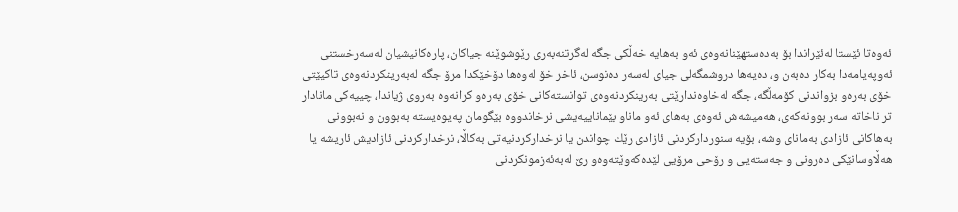ئه‌وه‌تا ئێستا له‌ئێراندا بۆ به‌ده‌ستهێنانه‌وه‌ی ئه‌و به‌هایه‌ خه‌ڵكی جگه‌ له‌گرتنه‌به‌ری رێوشوێنه‌ جیاكان، پاره‌كانیشیان له‌سه‌رخستنی ئه‌وپه‌یامه‌دا به‌كار ده‌به‌ن و، ده‌یه‌ها دروشمگه‌لی جیای له‌سه‌ر ده‌نوسن، ئاخر خۆ له‌وه‌ها دۆخێكدا مرۆ جگه‌ له‌به‌رینكردنه‌وه‌ی تاكیێتی خۆی به‌ره‌و بزواندنی كۆمه‌ڵگه‌، جگه‌ له‌خاوه‌ندارێتی به‌رینكردنه‌وه‌ی توانسته‌كانی خۆی به‌ره‌و كرانه‌وه‌ به‌روی ژیاندا، چییه‌كی مانادار تر ناخاته‌ سه‌ر بوونه‌كه‌ی، هه‌میشه‌ش ئه‌وه‌ی به‌های ئه‌و ماناو بێماناییه‌یشی نرخاندووه‌ بێگومان په‌یوه‌یسته‌ به‌بوون و نه‌بوونی به‌هاكانی ئازادی به‌مانای وشه‌، بۆیه‌ سنورداركردنی ئازادی رێك چواندن یا نرخداركردنیه‌تی به‌كاڵا، نرخداركردنی ئازادیش ئاریشه‌ یا هه‌ڵاوسانێكی ده‌رونی و جه‌سته‌یی و رۆحی مرۆیی لێده‌كه‌وێته‌وه‌و رێ‌ له‌به‌ئه‌زمونكردنی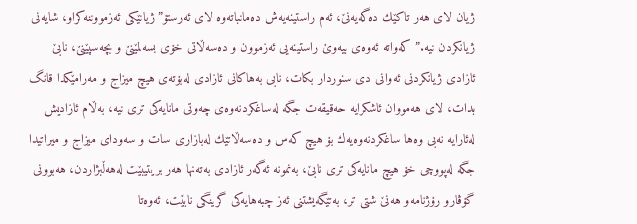ژیان لای هه‌ر تاكێك ده‌گه‌یه‌نێ‌، ئه‌م راستینه‌یه‌ش ده‌مانباته‌وه‌ لای ئه‌رستۆ”ژیانێكی ئه‌زمووننه‌كراو، شایه‌نی ژیانكردن نیه‌.” كه‌واته‌ ئه‌وه‌ی بیه‌وێ‌ راستینه‌یی ئه‌زموون و ده‌سه‌ڵاتی خۆی بسه‌لمێنێ‌ و بچه‌سپێنێ‌، نابێ‌ ئازادی ژیانكردنی ئه‌وانی دی سنوردار بكات، نابی به‌هاكانی ئازادی له‌بۆته‌ی هیچ میزاج و مه‌رامێكدا قانگ بدات، لای هه‌مووان ئاشكرایه‌ حه‌قیقه‌ت جگه‌ له‌ساغكردنه‌وه‌ی چه‌وتی مانایه‌كی تری نیه‌، به‌ڵام ئازادیش له‌ئارایه‌ نه‌بی وه‌ها ساغكردنه‌وه‌یه‌ك بۆ هیچ كه‌س و ده‌سه‌ڵاتێك له‌بازاری سات و سه‌ودای میزاج و میراتیدا جگه‌ له‌پووچی خۆ هیچ مانایه‌كی تری نابێ‌، به‌نمونه‌ ئه‌گه‌ر ئازادی به‌ته‌نها هه‌ر بریتیبێت له‌هه‌ڵبژاردن، هه‌بوونی گۆڤارو رۆژنامه‌و هه‌نێ‌ شتی تر، به‌تێگه‌یشتنی ئه‌ز چبه‌هایه‌كی گرینگی نابێت، ئه‌وه‌تا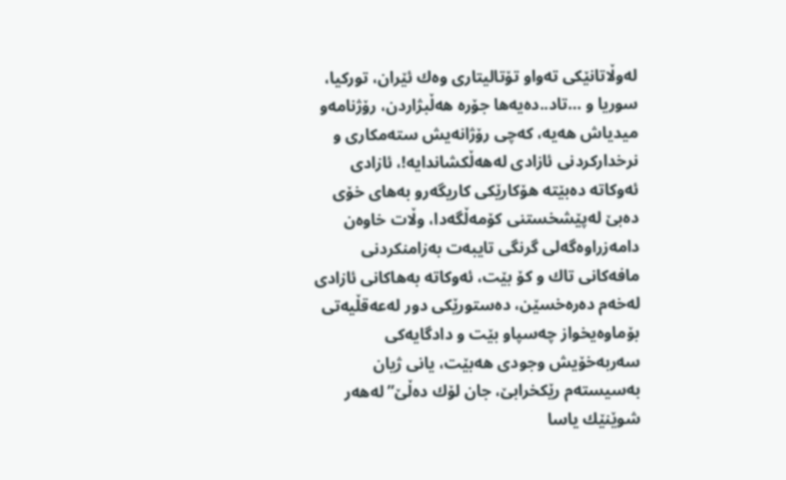له‌وڵاتانێكی ته‌واو تۆتالیتاری وه‌ك ئێران، توركیا، سوریا و …تاد..ده‌یه‌ها جۆره‌ هه‌ڵبژاردن، رۆژنامه‌و میدیاش هه‌یه‌، كه‌چی رۆژانه‌یش سته‌مكاری و نرخداركردنی ئازادی له‌هه‌ڵكشاندایه‌!، ئازادی ئه‌وكاته‌ ده‌بێته‌ هۆكارێكی كاریگه‌رو به‌های خۆی ده‌بێ‌ له‌پێشخستنی كۆمه‌ڵگه‌دا، وڵات خاوه‌ن دامه‌زراوه‌گه‌لی گرنگی تایبه‌ت به‌زامنكردنی مافه‌كانی تاك و كۆ بێت، ئه‌وكاته‌ به‌هاكانی ئازادی له‌خه‌م ده‌ره‌خسێن، ده‌ستورێكی دور له‌عه‌قڵیه‌تی بۆماوه‌یخواز چه‌سپاو بێت و دادگایه‌كی سه‌ربه‌خۆیش وجودی هه‌بێت، یانی ژیان به‌سیسته‌م رێكخرابێ‌، جان لۆك ده‌ڵێ‌”له‌هه‌ر شوێنێك یاسا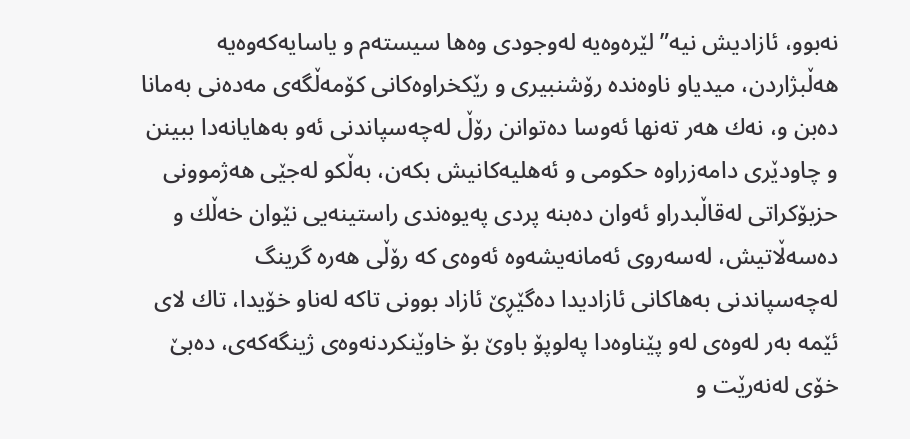نه‌بوو، ئازادیش نیه‌” لێره‌وه‌یه‌ له‌وجودی وه‌ها سیسته‌م و یاسایه‌كه‌وه‌یه‌ هه‌ڵبژاردن، میدیاو ناوه‌نده‌ رۆشنبیری و رێكخراوه‌كانی كۆمه‌ڵگه‌ی مه‌ده‌نی به‌مانا ده‌بن و، نه‌ك هه‌ر ته‌نها ئه‌وسا ده‌توانن رۆڵ له‌چه‌سپاندنی ئه‌و به‌هایانه‌دا ببینن و چاودێری دامه‌زراوه‌ حكومی و ئه‌هلیه‌كانیش بكه‌ن، به‌ڵكو له‌جێی هه‌ژموونی حزبۆكراتی له‌قاڵبدراو ئه‌وان ده‌بنه‌ پردی په‌یوه‌ندی راستینه‌یی نێوان خه‌ڵك و ده‌سه‌ڵاتیش، له‌سه‌روی ئه‌مانه‌یشه‌وه‌ ئه‌وه‌ی كه‌ رۆڵی هه‌ره‌ گرینگ له‌چه‌سپاندنی به‌هاكانی ئازادیدا ده‌گێڕێ‌ ئازاد بوونی تاكه‌ له‌ناو خۆیدا، تاك لای ئێمه‌ به‌ر له‌وه‌ی له‌و پێناوه‌دا په‌لوپۆ باوێ‌ بۆ خاوێنكردنه‌وه‌ی ژینگه‌كه‌ی، ده‌بێ‌ خۆی له‌نه‌رێت و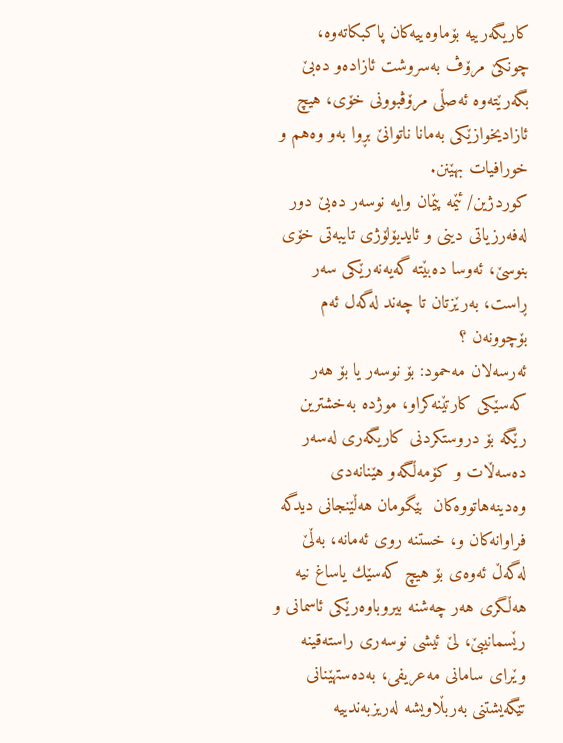كاریگه‌رییه‌ بۆماوه‌ییه‌كان پاكبكاته‌وه‌، چونكێ‌ مرۆڤ به‌سروشت ئازاده‌و ده‌بێ‌ بگه‌رێته‌وه‌ ئه‌صڵی مرۆڤبوونی خۆی، هیچ ئازادیخوازێكی به‌مانا ناتوانێ‌ بڕوا به‌و وه‌هم و خورافیات بهێنن.
كوردژین/ ئێمه‌ پێمان وایه‌ نوسه‌ر ده‌بێ‌ دور له‌فه‌رزیاتی دینی و ئایدیۆلۆژی تایبه‌تی خۆی بنوسێ‌، ئه‌وسا ده‌بێته‌ گه‌یه‌نه‌رێكی سه‌ر ڕاست، به‌رێزتان تا چه‌ند له‌گه‌ل ئه‌م بۆچوونه‌ن ؟
ئه‌رسه‌لان مه‌حمود: بۆ نوسه‌ر یا بۆ هه‌ر كه‌سێكی كارتێنه‌كراو، موژده‌ به‌خشترین رێگه‌ بۆ دروستكردنی كاریگه‌ری له‌سه‌ر ده‌سه‌ڵات و كۆمه‌ڵگه‌و هێنانه‌دی وه‌دینه‌هاتووه‌كان  بێگومان هه‌ڵێنجانی دیدگه‌ فراوانه‌كان و، خستنه‌ روی ئه‌مانه‌، به‌ڵێ‌ له‌گه‌ڵ ئه‌وه‌ی بۆ هیچ كه‌سێك یاساغ نیه‌ هه‌ڵگری هه‌ر چه‌شنه‌ بیروباوه‌رێكی ئاسمانی و رێسمانیبێ‌، لێ‌ ئیشی نوسه‌ری راسته‌قینه‌ وێرای سامانی مه‌عریفی، به‌ده‌ستهێنانی تێگه‌یشتنی به‌ربڵاویشه‌ له‌ریزبه‌ندییه‌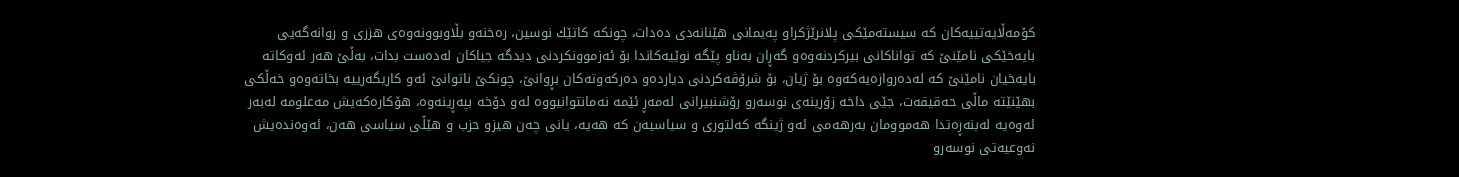كۆمه‌ڵایه‌تییه‌كان كه‌ سیسته‌مێكی پلانرێژكراو په‌یمانی هێنانه‌دی ده‌دات‌، چونكه‌ كاتێك نوسین، ره‌خنه‌و بڵاوبوونه‌وه‌ی هزری و روانه‌گه‌یی بایه‌خێكی نامێنێ‌ كه‌ تواناكانی بیركردنه‌وه‌و گه‌ڕان به‌ناو پێگه‌ نوێیه‌كاندا بۆ ئه‌زموونكردنی دیدگه‌ جیاكان له‌ده‌ست بدات، به‌ڵێ‌ هه‌ر ئه‌وكاته‌ بایه‌خیان نامێنێ‌ كه‌ له‌ده‌روازه‌یه‌كه‌وه‌ بۆ ژیان، بۆ شرۆڤه‌كردنی دیارده‌و ده‌ركه‌وته‌كان بڕوانێ‌، چونكێ‌ ناتوانێ‌ ئه‌و كاریگه‌رییه‌ بخاته‌وه‌و خه‌ڵكی بهێنێته‌ ماڵی حه‌قیقه‌ت، جێی داخه‌ زۆرینه‌ی نوسه‌رو رۆشنبیرانی له‌مه‌ڕ ئێمه‌ نه‌مانتوانیووه‌ له‌و دۆخه‌ بپه‌ڕینه‌وه‌، هۆكاره‌كه‌یش مه‌علومه‌ له‌به‌ر ئه‌وه‌یه‌ له‌بنه‌ڕه‌تدا هه‌موومان به‌رهه‌می ئه‌و ژینگه‌ كه‌لتوری و سیاسیه‌ن كه‌ هه‌یه‌، یانی چه‌ن هیزو حزب و هێڵی سیاسی هه‌ن، ئه‌وه‌نده‌یش نه‌وعیه‌تی نوسه‌رو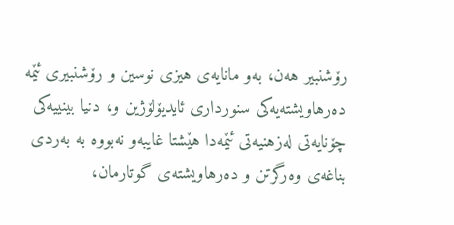رۆشنبیر هه‌ن، به‌و مانایه‌ی هیزی نوسین و رۆشنبیری ئێمه‌ ده‌رهاویشته‌یه‌كی سنورداری ئایدیۆلۆژین و، دنیا بینییه‌كی چۆنایه‌تی له‌زهنیه‌تی ئێمه‌دا هێشتا غایبه‌و نه‌بووه‌ به‌ به‌ردی بناغه‌ی وه‌رگرتن و ده‌رهاویشته‌ی گوتارمان،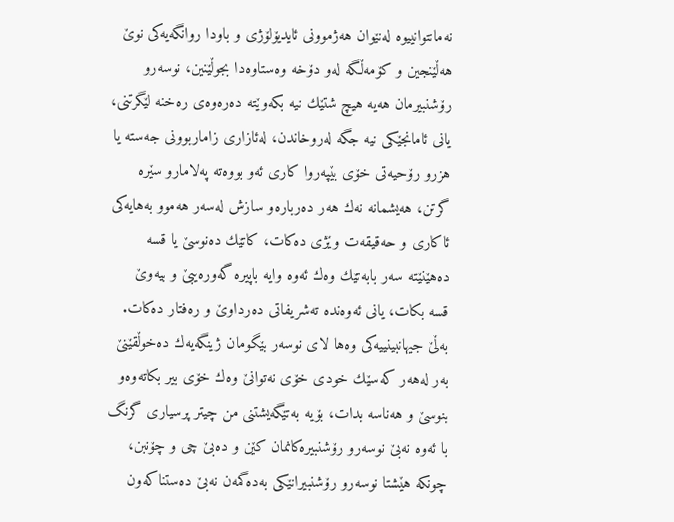نه‌مانتوانییوه‌ له‌نێوان هه‌ژموونی ئایدیۆلۆژی و باودا روانگه‌یه‌كی نوێ‌ هه‌ڵێنجین و كۆمه‌ڵگه‌ له‌و دۆخه‌ وه‌ستاوه‌دا بجوڵێنین، نوسه‌رو رۆشنبیرمان هه‌یه‌ هیچ شتێك نیه‌ بكه‌وێته‌ ده‌ره‌وه‌ی ره‌خنه‌ لێگرتنی، یانی ئامانجێكی نیه‌ جگه‌ له‌روخاندن، له‌ئازاری زاماربوونی جه‌سته‌ یا هزرو رۆحیه‌تی خۆی بێپه‌روا كاری ئه‌و بووه‌ته‌ په‌لامارو سێره‌ گرتن، هه‌یشمانه‌ نه‌ك هه‌ر ده‌رباره‌و سازش له‌سه‌ر هه‌موو به‌هایه‌كی ئاكاری و حه‌قیقه‌ت وێژی ده‌كات، كاتێك ده‌نوسێ‌ یا قسه‌ ده‌هێنێته‌ سه‌ر بابه‌تێك وه‌ك ئه‌وه‌ وایه‌ باپیره‌ گه‌وره‌یبێ‌ و بیه‌وێ‌ قسه‌ بكات، یانی ئه‌وه‌نده‌ ته‌شریفاتی ده‌رداوێ‌ و ره‌فتار ده‌كات. به‌ڵێ‌ جیهانبینییه‌كی وه‌ها لای نوسه‌ر بێگومان ژینگه‌یه‌ك ده‌خوڵقێنێ‌ به‌ر له‌هه‌ر كه‌سێك خودی خۆی نه‌توانێ‌ وه‌ك خۆی بیر بكاته‌وه‌و بنوسێ‌ و هه‌ناسه‌ بدات، بۆیه‌ به‌تێگه‌یشتنی من چیتر پرسیاری گرنگ با ئه‌وه‌ نه‌بێ‌ نوسه‌رو رۆشنبیره‌كانمان كێن و ده‌بێ‌ چی و چۆنبن، چونكه‌ هێشتا نوسه‌رو رۆشنبیرانێكی به‌ده‌گمه‌ن نه‌بێ‌ ده‌ستناكه‌ون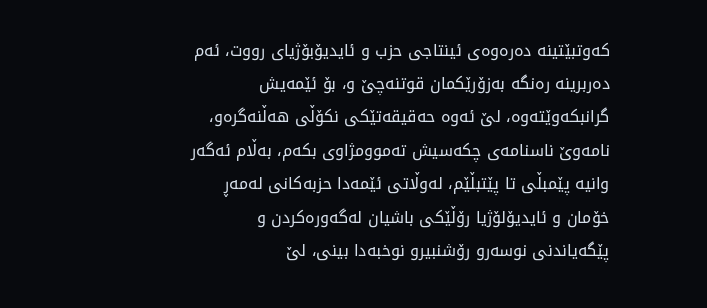كه‌وتبێتینه‌ ده‌ره‌وه‌ی ئینتاجی حزب و ئایدیۆبۆژیای رووت، ئه‌م ده‌ربرینه‌ ره‌نگه‌ به‌زۆرێكمان قوتنه‌چێ‌ و، بۆ ئێمه‌یش گرانبكه‌وێته‌وه‌، لێ‌ ئه‌وه‌ حه‌قیقه‌تێكی نكۆڵی هه‌ڵنه‌گره‌و، نامه‌وێ‌ ناسنامه‌ی چكه‌سیش ته‌موومژاوی بكه‌م، به‌ڵام ئه‌گه‌ر وانیه‌ پێمبڵی تا پێتبڵێم، له‌وڵاتی ئێمه‌دا حزبه‌كانی له‌مه‌ڕ خۆمان و ئایدیۆلۆژیا رۆڵێكی باشیان له‌گه‌وره‌كردن و پێگه‌یاندنی نوسه‌رو رۆشنبیرو نوخبه‌دا بینی، لێ‌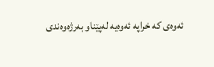ئه‌وه‌ی كه‌ خراپه‌ ئه‌وه‌یه‌ له‌پێناو به‌رژه‌وه‌ندی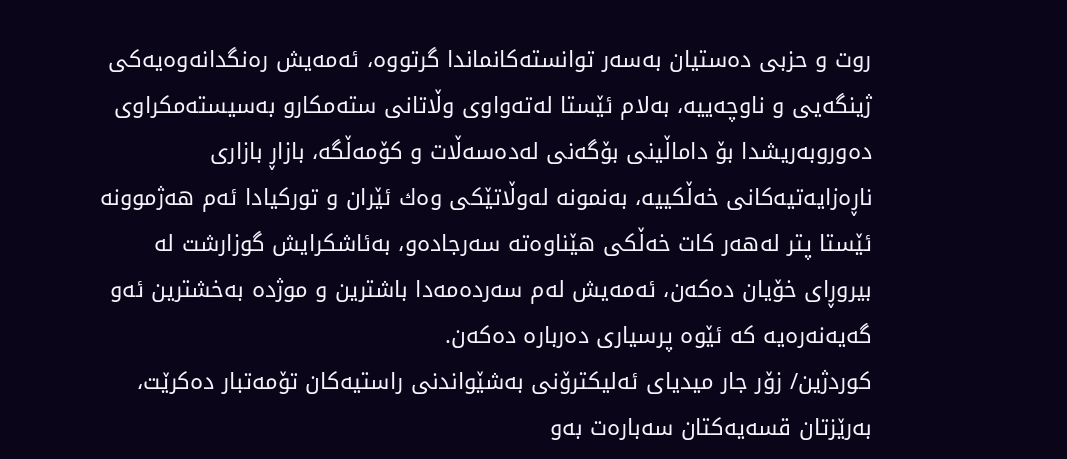روت و حزبی ده‌ستیان به‌سه‌ر توانسته‌كانماندا گرتووه‌، ئه‌مه‌یش ره‌نگدانه‌وه‌یه‌كی ژینگه‌یی و ناوچه‌ییه‌، به‌لام ئێستا له‌ته‌واوی وڵاتانی سته‌مكارو به‌سیسته‌مكراوی ده‌وروبه‌ریشدا بۆ داماڵینی بۆگه‌نی له‌ده‌سه‌ڵات و كۆمه‌ڵگه‌، بازاڕ بازاری ناڕه‌زایه‌تیه‌كانی خه‌ڵكییه‌، به‌نمونه‌ له‌وڵاتێكی وه‌ك ئێران و توركیادا ئه‌م هه‌ژموونه‌ ئێستا پتر له‌هه‌ر كات خه‌ڵكی هێناوه‌ته‌ سه‌رجاده‌و، به‌ئاشكرایش گوزارشت له‌ بیروڕای خۆیان ده‌كه‌ن، ئه‌مه‌یش له‌م سه‌رده‌مه‌دا باشترین و موژده‌ به‌خشترین ئه‌و گه‌یه‌نه‌ره‌یه‌ كه‌ ئێوه‌ پرسیاری ده‌رباره‌ ده‌كه‌ن.
كوردژین/ زۆر جار میدیای ئه‌لیكترۆنی به‌شێواندنی راستیه‌كان تۆمه‌تبار ده‌كرێت، به‌رێزتان قسه‌یه‌كتان سه‌باره‌ت به‌و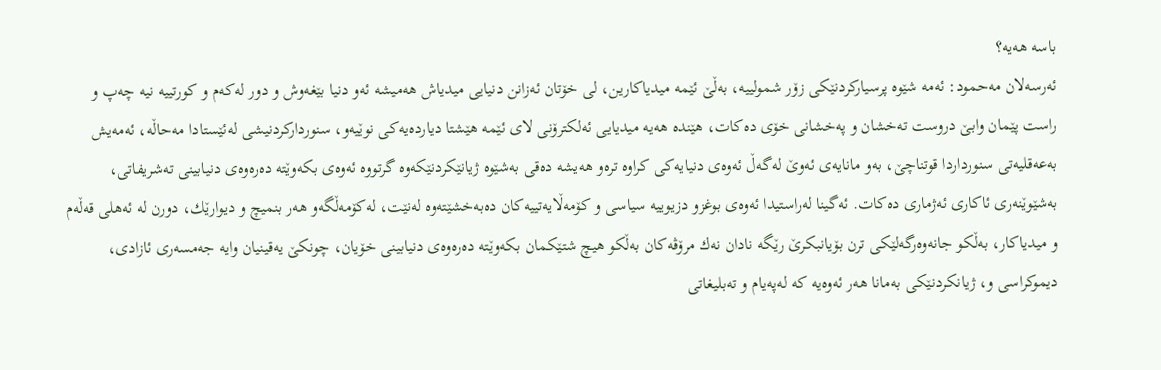باسه‌ هه‌یه‌؟
ئه‌رسه‌لان مه‌حمود: ئه‌مه‌ شێوه‌ پرسیاركردنێكی زۆر شمولییه‌، به‌ڵێ‌ ئێمه‌ میدیاكارین، لی خۆتان ئه‌زانن دنیایی میدیاش هه‌میشه‌ ئه‌و دنیا بێغه‌وش و دور له‌كه‌م و كورتییه‌ نیه‌ چه‌پ و راست پێمان وابێ‌ دروست ته‌خشان و په‌خشانی خۆی ده‌كات، هێنده‌ هه‌یه‌ میدیایی ئه‌لكترۆنی لای ئێمه‌ هێشتا دیارده‌یه‌كی نوێیه‌و، سنورداركردنیشی له‌ئێستادا مه‌حاڵه‌، ئه‌مه‌یش به‌عه‌قلیه‌تی سنورداردا قوتناچێ‌، به‌و مانایه‌ی ئه‌وێ‌ له‌گه‌ڵ ئه‌وه‌ی دنیایه‌كی كراوه‌ تره‌و هه‌یشه‌ ده‌قی به‌شێوه‌ ژیانێكردنێكه‌وه‌ گرتووه‌ ئه‌وه‌ی بكه‌وێته‌ ده‌ره‌وه‌ی دنیابینی ته‌شریفاتی، به‌شێوێنه‌ری ئاكاری ئه‌ژماری ده‌كات. ئه‌گینا له‌راستیدا ئه‌وه‌ی بوغزو دزیوییه‌ سیاسی و كۆمه‌ڵایه‌تییه‌كان ده‌به‌خشێته‌وه‌ له‌نێت، له‌كۆمه‌ڵگه‌و هه‌ر بنمیچ و دیوارێك، دورن له‌ ئه‌هلی قه‌ڵه‌م و میدیاكار، به‌ڵكو جانه‌وه‌رگه‌لێكی ترن بۆیانبكرێ‌ رێگه‌ نادان نه‌ك مرۆڤه‌كان به‌ڵكو هیچ شتێكمان بكه‌وێته‌ ده‌ره‌وه‌ی دنیابینی خۆیان، چونكێ‌ یه‌قینیان وایه‌ جه‌مسه‌ری ئازادی، دیموكراسی و، ژیانكردنێكی به‌مانا هه‌ر ئه‌وه‌یه‌ كه‌ له‌په‌یام و ته‌بلیغاتی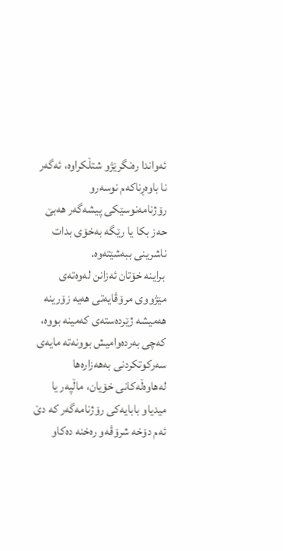ئه‌واندا ره‌نگرێژو شتڵكراوه‌، ئه‌گه‌ر نا باوه‌ڕناكه‌م نوسه‌رو رۆژنامه‌نوسێكی پیشه‌گه‌ر هه‌بێ‌ حه‌ز بكا یا رێگه‌ به‌خۆی بدات ناشرینی ببه‌شێته‌وه‌.
 براینه‌ خۆتان ئه‌زانن له‌وه‌ته‌ی مێژووی مرۆڤایه‌تی هه‌یه‌ زۆرینه‌ هه‌میشه‌ ژێرده‌سته‌ی كه‌مینه‌ بووه‌، كه‌چی به‌رده‌وامیش بوونه‌ته‌ مایه‌ی سه‌ركوتكردنی به‌هه‌زاره‌ها له‌هاوه‌ڵه‌كانی خۆیان، ماڵپه‌ر یا میدیاو بابایه‌كی رۆژنامه‌گه‌ر كه‌ دێ‌ ئه‌م دۆخه‌ شرۆڤه‌و ره‌خنه‌ ده‌كاو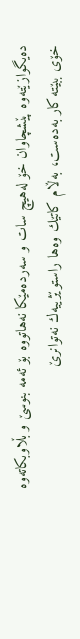ده‌یگوازێته‌وه‌ پێشچاوان خۆ له‌هیچ سات و سه‌رده‌مێكا نه‌هاتووه‌ بۆ ئه‌مه‌ بنوسێ‌ و بڵاوبكاته‌وه‌ خۆی ببێته‌ كار به‌ده‌ست، به‌ڵام كاتێك وه‌ها راستوێژییه‌ك نه‌توانرێ‌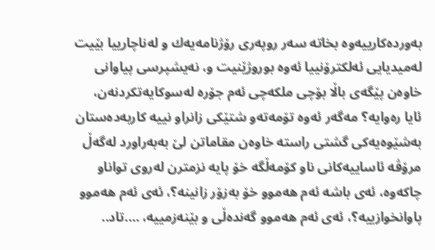به‌ورده‌كارییه‌وه‌ بخاته‌ سه‌ر روپه‌ری رۆژنامه‌یه‌ك و له‌ناچارییا بێیت له‌میدیایی ئه‌لكترۆنییا ئه‌وه‌ بوروژێنیت و، نه‌یشپرسی پیاوانی خاوه‌ن پێگه‌ی باڵا بۆچی ملكه‌چی ئه‌م جۆره‌ له‌سوكایه‌تكردنه‌ن، ئایا ره‌وایه‌؟ مه‌گه‌ر ئه‌وه‌ تۆمه‌ته‌و شتێكی زانراو نییه‌ كاربه‌ده‌ستان به‌شێوه‌یه‌كی گشتی راسته‌ خاوه‌ن مقاماتن لێ‌ به‌به‌راورد له‌گه‌ڵ مرۆڤه‌ ئاساییه‌كانی ناو كۆمه‌ڵگه‌ خۆ پایه‌ نزمترن له‌روی تواناو چاكه‌وه‌، ئه‌ی باشه‌ ئه‌م هه‌موو خۆ به‌زۆر زانینه‌؟، ئه‌ی ئه‌م هه‌موو پاوانخوازییه‌؟، ئه‌ی ئه‌م هه‌موو گه‌نده‌ڵی و بێنه‌زمییه‌، ….تاد..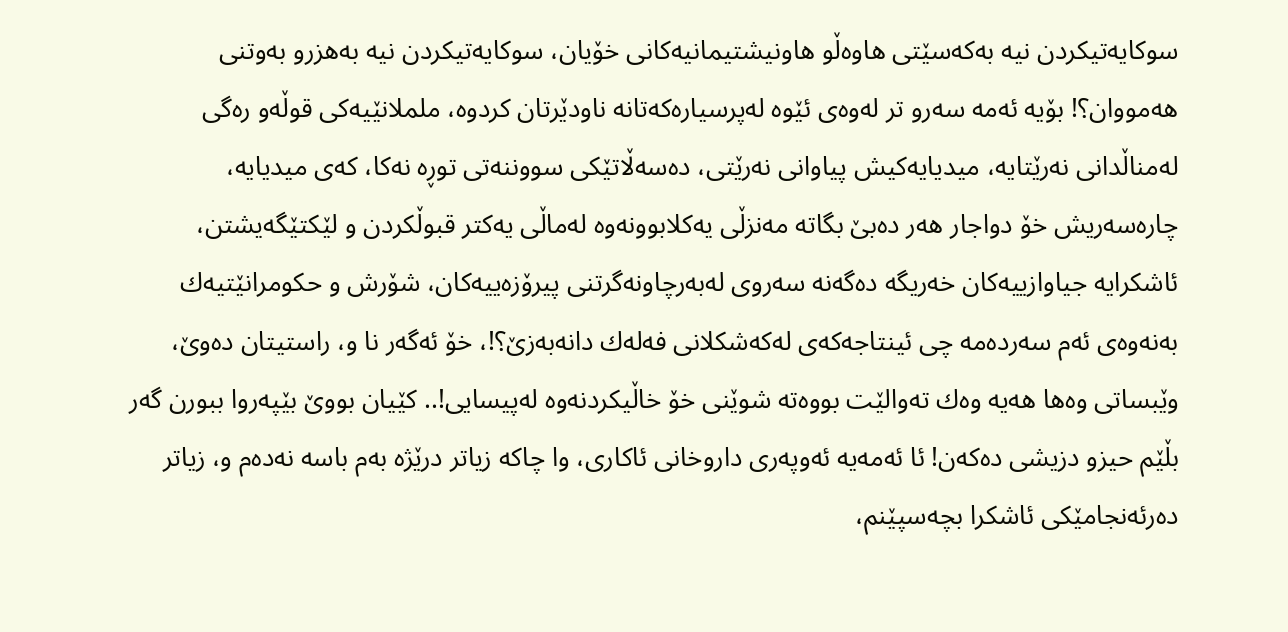سوكایه‌تیكردن نیه‌ به‌كه‌سێتی هاوه‌ڵو هاونیشتیمانیه‌كانی خۆیان، سوكایه‌تیكردن نیه‌ به‌هزرو به‌وتنی هه‌مووان؟! بۆیه‌ ئه‌مه‌ سه‌رو تر له‌وه‌ی ئێوه‌ له‌پرسیاره‌كه‌تانه‌ ناودێرتان كردوه‌، ململانێیه‌كی قوڵه‌و ره‌گی له‌مناڵدانی نه‌رێتایه‌، میدیایه‌كیش پیاوانی نه‌رێتی، ده‌سه‌ڵاتێكی سووننه‌تی توڕه‌ نه‌كا، كه‌ی میدیایه‌، چاره‌سه‌ریش خۆ دواجار هه‌ر ده‌بێ‌ بگاته‌ مه‌نزڵی یه‌كلابوونه‌وه‌ له‌ماڵی یه‌كتر قبوڵكردن و لێكتێگه‌یشتن، ئاشكرایه‌ جیاوازییه‌كان خه‌ریگه‌ ده‌گه‌نه‌ سه‌روی له‌به‌رچاونه‌گرتنی پیرۆزه‌ییه‌كان، شۆرش و حكومرانێتیه‌ك به‌نه‌وه‌ی ئه‌م سه‌رده‌مه‌ چی ئینتاجه‌كه‌ی له‌كه‌شكلانی فه‌له‌ك دانه‌به‌زێ‌؟!، خۆ ئه‌گه‌ر نا و، راستیتان ده‌وێ‌، وێبساتی وه‌ها هه‌یه‌ وه‌ك ته‌والێت بووه‌ته‌ شوێنی خۆ خاڵیكردنه‌وه‌ له‌پیسایی!.. كێیان بووێ‌ بێپه‌روا ببورن گه‌ر بڵێم حیزو دزیشی ده‌كه‌ن! ئا ئه‌مه‌یه‌ ئه‌وپه‌ری داروخانی ئاكاری، وا چاكه‌ زیاتر درێژه‌ به‌م باسه‌ نه‌ده‌م و، زیاتر ده‌رئه‌نجامێكی ئاشكرا بچه‌سپێنم،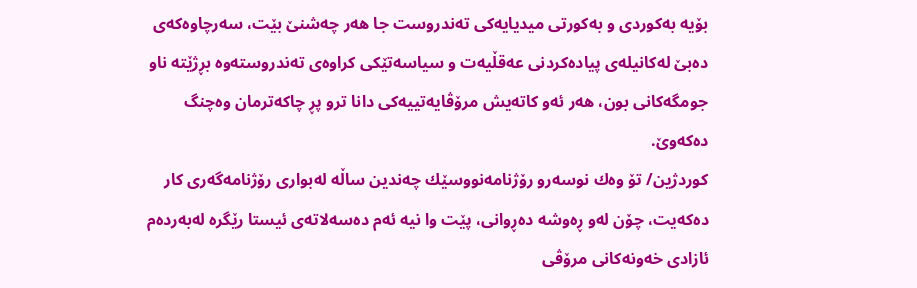بۆیه‌ به‌كوردی و به‌كورتی میدیایه‌كی ته‌ندروست جا هه‌ر چه‌شنێ بێت، سه‌رچاوه‌كه‌ی ده‌بێ‌ له‌كانیله‌ی پیاده‌كردنی عه‌قڵیه‌ت و سیاسه‌تێكی كراوه‌ی ته‌ندروسته‌وه‌ بڕژێته‌ ناو جومگه‌كانی بون، هه‌ر ئه‌و كاته‌یش مرۆڤایه‌تییه‌كی دانا ترو پڕ چاكه‌ترمان وه‌چنگ ده‌كه‌وێ‌.
كوردژین/ تۆ وه‌ك نوسه‌رو رۆژنامه‌نووسێك چه‌ندین ساڵه‌ له‌بواری رۆژنامه‌گه‌ری كار ده‌كه‌یت، چۆن له‌و ڕه‌وشه‌ ده‌ڕوانی، پێت وا نیه‌ ئه‌م ده‌سه‌لاته‌ی ئیستا رێگره‌ له‌به‌رده‌م ئازادی خه‌ونه‌كانی مرۆڤی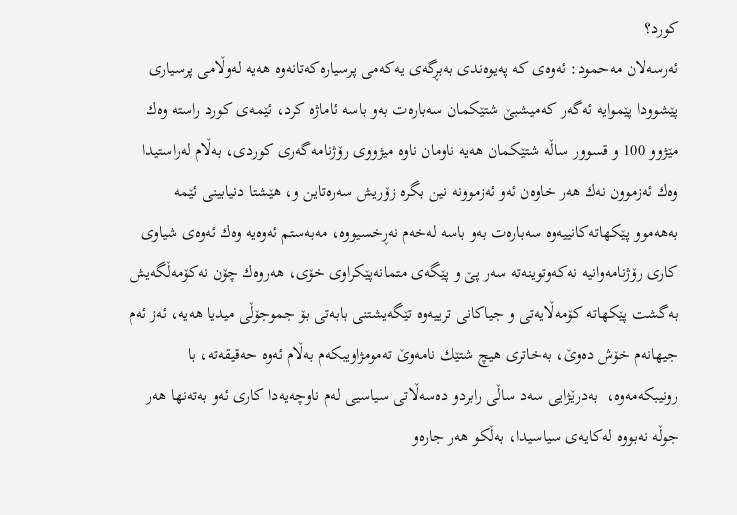كورد؟
ئه‌رسه‌لان مه‌حمود: ئه‌وه‌ی كه‌ په‌یوه‌ندی به‌بڕگه‌ی یه‌كه‌می پرسیاره‌كه‌تانه‌وه‌ هه‌یه‌ له‌وڵامی پرسیاری پێشوودا پێموایه‌ ئه‌گه‌ر كه‌میشبێ‌ شتێكمان سه‌باره‌ت به‌و باسه‌ ئاماژه‌ كرد، ئێمه‌ی كورد راسته‌ وه‌ك مێژوو 100 و قسوور ساڵه‌ شتێكمان هه‌یه‌ ناومان ناوه‌ میژووی رۆژنامه‌گه‌ری كوردی، به‌ڵام له‌راستیدا وه‌ك ئه‌زموون نه‌ك هه‌ر خاوه‌ن ئه‌و ئه‌زموونه‌ نین بگره‌ زۆریش سه‌ره‌تاین و، هێشتا دنیابینی ئێمه‌ به‌هه‌موو پێكهاته‌كانییه‌وه‌ سه‌باره‌ت به‌و باسه‌ له‌خه‌م نه‌ڕخسیووه‌، مه‌به‌ستم ئه‌وه‌یه‌ وه‌ك ئه‌وه‌ی شیاوی كاری رۆژنامه‌وانیه‌ نه‌كه‌وتوینه‌ته‌ سه‌ر پێ و پێگه‌ی متمانه‌پێكراوی خۆی، هه‌روه‌ك چۆن نه‌كۆمه‌ڵگه‌یش به‌گشت پێكهاته‌ كۆمه‌ڵایه‌تی و جیاكانی ترییه‌وه‌ تێگه‌یشتنی بابه‌تی بۆ جموجۆڵی میدیا هه‌یه‌، ئه‌ز ئه‌م جیهانه‌م خۆش ده‌وێ‌، به‌خاتری هیچ شتێك نامه‌وێ‌ ته‌مومژاویبكه‌م به‌ڵام ئه‌وه‌ حه‌قیقه‌ته‌، با رونیبكه‌مه‌وه‌،  به‌درێژایی سه‌د ساڵی رابردو ده‌سه‌ڵاتی سیاسیی له‌م ناوچه‌یه‌دا كاری ئه‌و به‌ته‌نها هه‌ر جوڵه‌ نه‌بووه‌ له‌كایه‌ی سیاسیدا، به‌ڵكو هه‌ر جاره‌و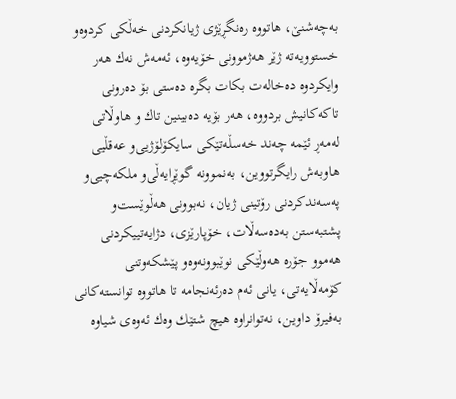به‌چه‌شنێ‌، هاتووه‌ ره‌نگڕێژی ژیانكردنی خه‌ڵكی كردوه‌و خستوویه‌ته‌ ژێر هه‌ژموونی خۆیه‌وه‌، ئه‌مه‌ش نه‌ك هه‌ر وایكردوه‌ ده‌خاله‌ت بكات بگره‌ ده‌ستی بۆ ده‌رونی تاكه‌كانیش بردووه‌، هه‌ر بۆیه‌ ده‌بینین تاك و هاوڵاتی له‌مه‌ڕ ئێمه‌ چه‌ند خه‌سڵه‌تێكی سایكۆلۆژیی‌و عه‌قڵیی هاوبه‌ش رایگرتووین، به‌نموونه‌ گوێڕایه‌ڵی‌و ملكه‌چیی‌و په‌سه‌ندكردنی رۆتینی ژیان، نه‌بوونی هه‌ڵوێست‌و پشتبه‌ستن به‌ده‌سه‌ڵات، خۆپارێزی، دژایه‌تییكردنی هه‌موو جۆره‌ هه‌وڵێكی نوێبوونه‌وه‌‌و پێشكه‌وتنی كۆمه‌ڵایه‌تی، یانی ئه‌م ده‌رئه‌نجامه‌ تا هاتووه‌ توانسته‌كانی به‌فیرۆ داوین، نه‌توانراوه‌ هیچ شتێك وه‌ك ئه‌وه‌ی شیاوه‌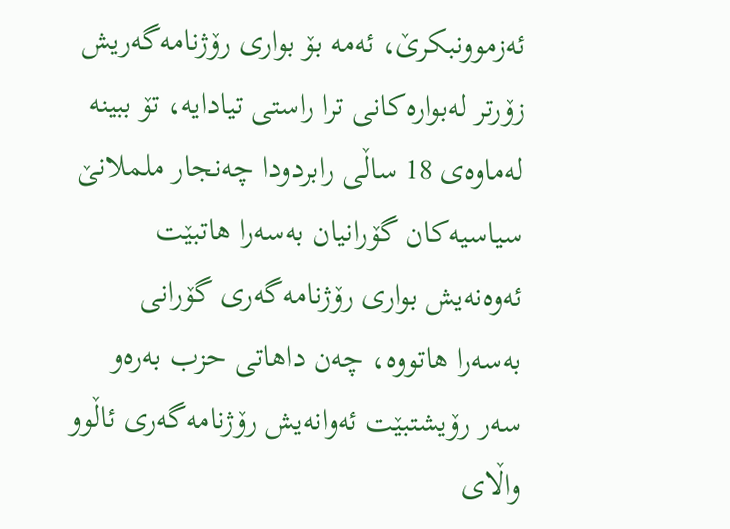ئه‌زموونبكرێ‌، ئه‌مه‌ بۆ بواری رۆژنامه‌گه‌ریش زۆرتر له‌بواره‌كانی ترا راستی تیادایه‌، تۆ ببینه‌ له‌ماوه‌ی 18 ساڵی رابردودا چه‌نجار ململانێ‌ سیاسیه‌كان گۆرانیان به‌سه‌را هاتبێت ئه‌وه‌نه‌یش بواری رۆژنامه‌گه‌ری گۆرانی به‌سه‌را هاتووه‌، چه‌ن داهاتی حزب به‌ره‌و سه‌ر رۆیشتبێت ئه‌وانه‌یش رۆژنامه‌گه‌ری ئاڵوو واڵای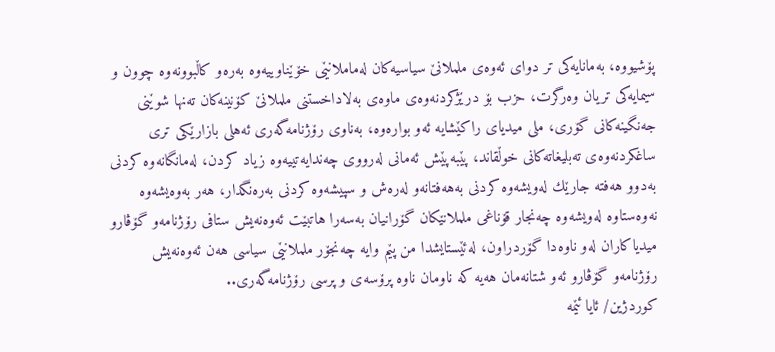پۆشیووه‌، به‌مانایه‌كی تر دوای ئه‌وه‌ی ململانێ‌ سیاسیه‌كان له‌ماملانێی خۆێناوییه‌وه‌ به‌ره‌و كاڵبوونه‌وه‌ چوون و سیمایه‌كی تریان وه‌رگرت، حزب بۆ درێژكردنه‌وه‌ی ماوه‌ی به‌لاداخستنی ململانێ‌ كۆنینه‌كان ته‌نها شوێنی جه‌نگینه‌كانی گۆری، ملی میدیای راكێشایه‌ ئه‌و بواره‌وه‌، به‌ناوی رۆژنامه‌گه‌ری ئه‌هلی بازارێكی تری ساغكردنه‌وه‌ی ته‌بلیغاته‌كانی خوڵقاند، پێبه‌پێش ئه‌مانی له‌رووی چه‌ندایه‌تییه‌وه‌ زیاد كردن، له‌مانگانه‌وه‌ كردنی به‌دوو هه‌فته‌ جارێك له‌ویشه‌وه‌ كردنی به‌هه‌فتانه‌و له‌ره‌ش و سپیشه‌وه‌ كردنی به‌ره‌نگدار، هه‌ر به‌وه‌یشه‌وه‌ نه‌وه‌ستاوه‌ له‌ویشه‌وه‌ چه‌نجار قۆناغی ململانێكان گۆرانیان به‌سه‌را هاتبێت ئه‌وه‌نه‌یش ستافی رۆژنامه‌و گۆڤارو میدیاكاران له‌و ناوه‌دا گۆردراون، له‌ئێستایشدا من پێم وایه‌ چه‌نجۆر ململانێی سیاسی هه‌ن ئه‌وه‌نه‌یش رۆژنامه‌و گۆڤارو ئه‌و شتانه‌مان هه‌یه‌ كه‌ ناومان ناوه‌ پرۆسه‌ی و پرسی رۆژنامه‌گه‌ری..
كوردژین/ ئایا ئێمه‌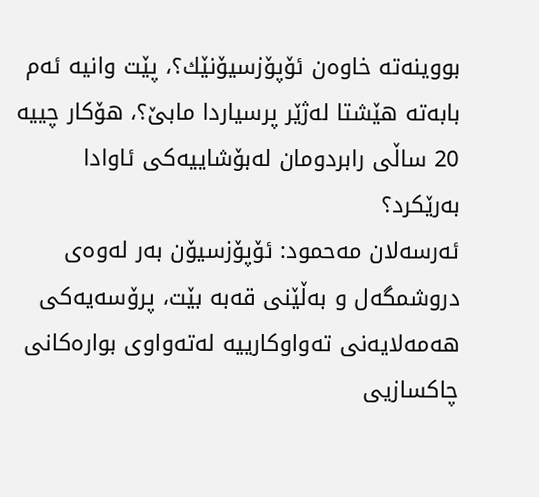بووینه‌ته‌ خاوه‌ن ئۆپۆزسیۆنێك؟، پێت وانیه‌ ئه‌م بابه‌ته‌ هێشتا له‌ژێر پرسیاردا مابێ‌؟، هۆكار چییه‌ 20 ساڵی رابردومان له‌بۆشاییه‌كی ئاوادا به‌رێكرد؟
ئه‌رسه‌لان مه‌حمود: ئۆپۆزسیۆن به‌ر له‌وه‌ی دروشمگه‌ل و به‌ڵێنی قه‌به‌ بێت، پرۆسه‌یه‌كی هه‌مه‌لایه‌نی ته‌واوكارییه‌ له‌ته‌واوی بواره‌كانی چاكسازیی‌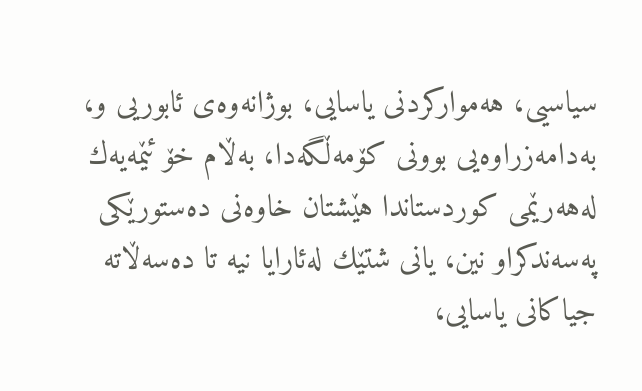سیاسیی‌، هه‌مواركردنی یاسایی‌، بوژانه‌وه‌ی ئابوریی و، به‌دامه‌زراوه‌یی بوونی كۆمه‌ڵگه‌دا، به‌ڵام خۆ ئێمه‌یه‌ك له‌هه‌رێمی كوردستاندا هێشتان خاوه‌نی ده‌ستورێكی په‌سه‌ندكراو نین، یانی شتێك له‌ئارایا نیه‌ تا ده‌سه‌ڵاته‌ جیاكانی‌ یاسایی‌،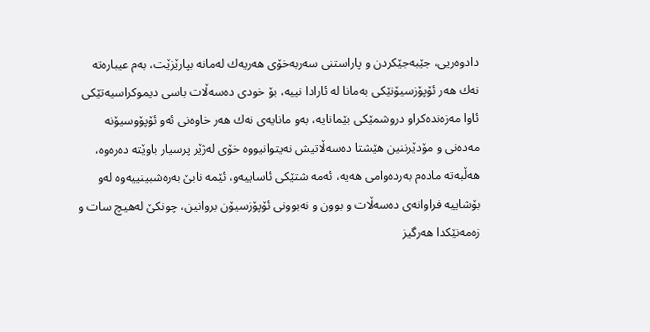دادوه‌ریی‌‌، جێبه‌جێكردن ‌و پاراستنی‌ سه‌ربه‌خۆی هه‌ریه‌ك له‌مانه‌ بپارێزێت، به‌م عیباره‌ته‌ نه‌ك هه‌ر ئۆپۆزسیۆنێكی به‌مانا له‌ ئارادا نییه‌، بۆ خودی ده‌سه‌ڵات باسی دیموكراسیه‌تێكی ئاوا مه‌زه‌نده‌كراو دروشمێكی‌ بێمانایه‌، به‌و مانایه‌ی نه‌ك هه‌ر خاوه‌نی ئه‌و ئۆپۆوسیۆنه‌ مه‌ده‌نی و مۆدێرننین هێشتا ده‌سه‌ڵاتیش نه‌یتوانیووه‌ خۆی له‌ژێر پرسیار باوێته‌ ده‌ره‌وه‌، هه‌ڵبه‌ته‌ ماده‌م به‌رده‌وامی هه‌یه‌، ئه‌مه‌ شتێكی ئاساییه‌و، ئێمه‌ نابێ‌ به‌ره‌شبینییه‌وه‌ له‌و بۆشاییه‌ فراوانه‌ی ده‌سه‌ڵات و بوون و نه‌بوونی ئۆپۆزسیۆن بروانین، چونكێ‌ له‌هیچ سات و زه‌مه‌نێكدا هه‌رگیز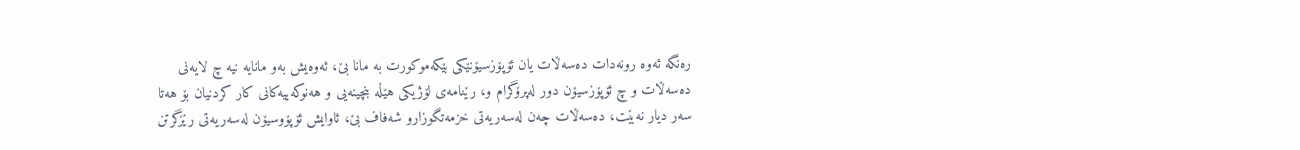ره‌نگه‌ ئه‌وه‌ رونه‌دات ده‌سه‌ڵات یان ئۆپۆزسیۆنێكی بێكه‌موكورت به‌ مانا بێ‌، ئه‌وه‌یش به‌و مانایه‌ نیه‌ چ لایه‌نی ده‌سه‌ڵات و چ ئۆپۆزسیۆن دور له‌پرۆگرام و، رێنامه‌ی لۆژیكی هێڵه‌ بنچینه‌یی و هه‌نوكه‌ییه‌كانی كار كردنیان بۆ هه‌تا سه‌ر دیار نه‌بێت، ده‌سه‌ڵات چه‌ن له‌سه‌ریه‌تی خزمه‌تگوزارو شه‌فاف بێ‌، ئاوایش ئۆپۆوسیۆن له‌سه‌ریه‌تی رێزگرتن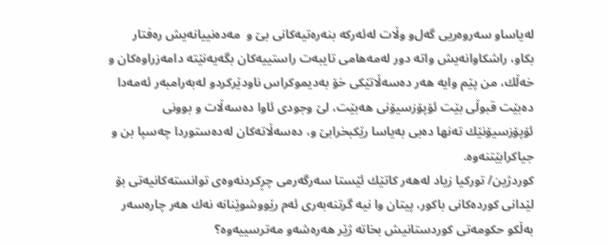له‌یاسا‌و سه‌روه‌ریی‌ گه‌ل‌و وڵات‌ له‌ئه‌ركه‌ بنه‌ره‌تیه‌كانی بێ‌ و  مه‌ده‌نییانه‌یش ره‌فتار بكاو، راشكاوانه‌‌یش واته‌ دور له‌مه‌هامی تایبه‌ت راستییه‌كان بگه‌یه‌نێته‌ دامه‌زراوه‌كان و خه‌ڵك، من پێم وایه‌ هه‌ر ده‌سه‌ڵاتێكی خۆ به‌دیموكراس ناودێركردو له‌به‌رامبه‌ر ئه‌مه‌دا ده‌بێت قبوڵی‌ بێت ئۆپۆزسیۆنی‌ هه‌بێت، لێ‌ وجودی ئاوا ده‌سه‌ڵات و بوونی ئۆپۆزسیۆنێك ته‌نها ده‌بی به‌یاسا رێكبخرابێ‌ و، ده‌سه‌ڵاته‌كان له‌ده‌ستوردا چه‌سپا بن و جیاكرابێتنه‌وه.
كوردژین/ توركیا زیاد له‌هه‌ر كاتێك ئێستا سه‌رگه‌رمی چڕكردنه‌وه‌ی توانسته‌كانیه‌تی بۆ لێدانی كورده‌كانی باكور، پیتان وا نیه‌ گرتنه‌به‌ری ئه‌م رێووشوێنانه‌ نه‌ك هه‌ر چاره‌سه‌ر به‌ڵكو حكومه‌تی كوردستانیش بخاته‌ ژێر هه‌ره‌شه‌و مه‌ترسییه‌وه‌؟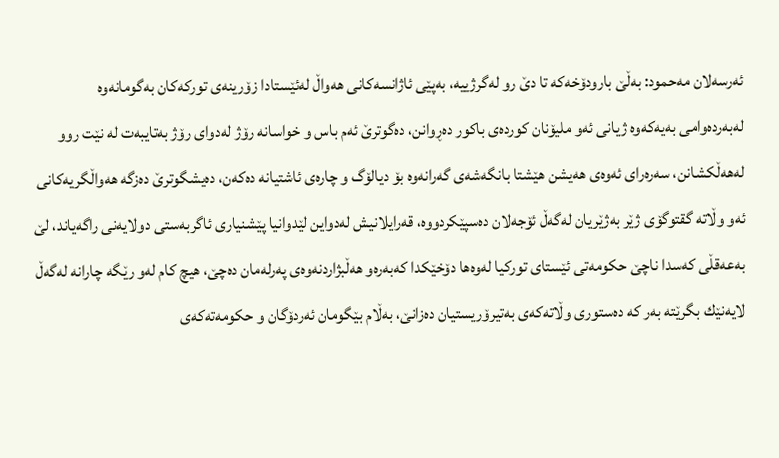ئه‌رسه‌لان مه‌حمود: به‌ڵێ‌ بارودۆخه‌كه‌ تا دێ‌ رو له‌گرژییه‌، به‌پێی ئاژانسه‌كانی هه‌واڵ له‌ئێستادا زۆرینه‌ی توركه‌كان به‌گومانه‌وه‌ له‌به‌رده‌وامی به‌یه‌كه‌وه‌ ژیانی ئه‌و ملیۆنان كورده‌ی باكور ده‌ڕوانن، ده‌گوترێ‌ ئه‌م باس و خواسانه‌ رۆژ له‌دوای رۆژ به‌تایبه‌ت له‌ نێت روو له‌هه‌ڵكشانن، سه‌ره‌رای ئه‌وه‌ی هه‌یشن هێشتا بانگه‌شه‌ی گه‌رانه‌وه‌ بۆ دیالۆگ و چاره‌ی ئاشتیانه‌ ده‌كه‌ن، ده‌یشگوترێ‌ ده‌زگه‌ هه‌واڵگریه‌كانی ئه‌و وڵاته‌ گقتوگۆی ژێر به‌ژێریان له‌گه‌ڵ ئۆجه‌لان ده‌سپێكردووه‌، قه‌رایلانیش له‌دواین لێدوانیا پێشنیاری ئاگربه‌ستی دولایه‌نی راگه‌یاند، لێ‌ به‌عه‌قڵی كه‌سدا ناچێ‌ حكومه‌تی ئێستای توركیا له‌وه‌ها دۆخێكدا كه‌به‌ره‌و هه‌ڵبژاردنه‌وه‌ی په‌رله‌مان ده‌چێ‌، هیچ كام له‌و رێگه‌ چارانه‌ له‌گه‌ڵ لایه‌نێك بگرێته‌ به‌ر كه‌ ده‌ستوری وڵاته‌كه‌ی به‌تیرۆریستیان ده‌زانێ، به‌ڵام بێگومان ئه‌ردۆگان و حكومه‌ته‌كه‌ی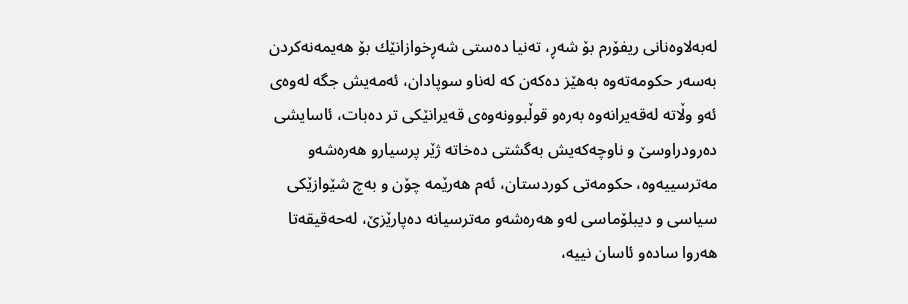له‌به‌لاوه‌نانی ریفۆرم بۆ شه‌ڕ، ته‌نیا ده‌ستی شه‌ڕخوازانێك بۆ هه‌یمه‌نه‌كردن به‌سه‌ر حكومه‌ته‌وه‌ به‌هێز ده‌كه‌ن كه‌ له‌ناو سوپادان، ئه‌مه‌یش جگه‌ له‌وه‌ی ئه‌و وڵاته‌ له‌قه‌یرانه‌وه‌ به‌ره‌و قوڵبوونه‌وه‌ی قه‌یرانێكی تر ده‌بات، ئاسایشی ده‌رودراوسێ‌ و ناوچه‌كه‌یش به‌گشتی ده‌خاته‌ ژێر پرسیارو هه‌ره‌شه‌و مه‌ترسییه‌وه‌، حكومه‌تی كوردستان، ئه‌م هه‌رێمه‌ چۆن و به‌چ شێوازێكی سیاسی و دیبلۆماسی له‌و هه‌ره‌شه‌و مه‌ترسیانه‌ ده‌پارێزێ‌، له‌حه‌قیقه‌تا هه‌روا ساده‌و ئاسان نییه‌،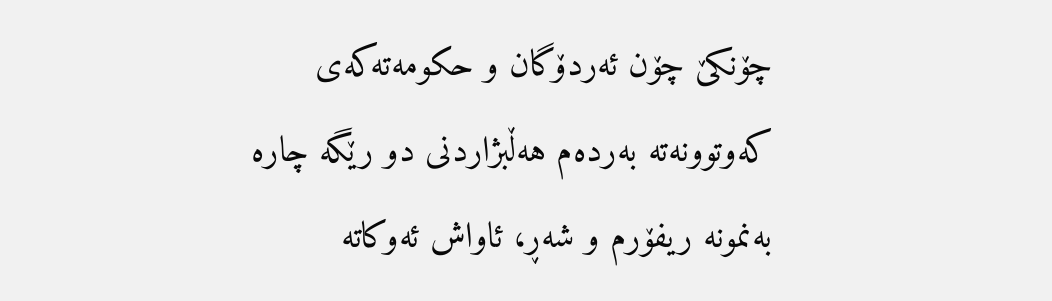چۆنكێ‌ چۆن ئه‌ردۆگان و حكومه‌ته‌كه‌ی كه‌وتوونه‌ته‌ به‌رده‌م هه‌ڵبژاردنی دو رێگه‌ چاره‌ به‌نمونه‌ ریفۆرم و شه‌ڕ، ئاواش ئه‌وكاته‌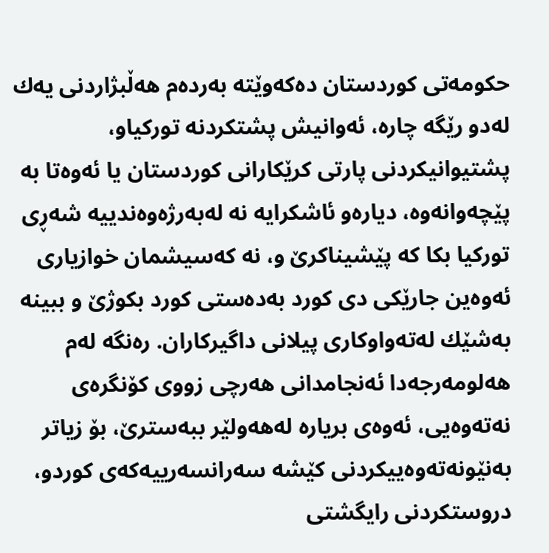حكومه‌تی كوردستان ده‌كه‌وێته‌ به‌رده‌م هه‌ڵبژاردنی یه‌ك له‌دو رێگه‌ چاره‌، ئه‌وانیش پشتكردنه‌ توركیاو، پشتیوانیكردنی پارتی كرێكارانی كوردستان یا ئه‌وه‌تا به‌ پێچه‌وانه‌وه‌، دیاره‌و ئاشكرایه‌ نه‌ له‌به‌رژه‌وه‌ندییه‌ شه‌ڕی توركیا بكا كه‌ پێشیناكرێ‌ و، نه‌ كه‌سیشمان خوازیاری ئه‌وه‌ین جارێكی دی كورد به‌ده‌ستی كورد بكوژێ‌ و ببینه‌ به‌شێك له‌ته‌واوكاری پیلانی داگیركاران. ره‌نگه‌ له‌م هه‌لومه‌رجه‌دا ئه‌نجامدانی هه‌رچی زووی كۆنگره‌ی نه‌ته‌وه‌یی، ئه‌وه‌ی بریاره‌ له‌هه‌ولێر ببه‌سترێ‌، بۆ زیاتر به‌نێونه‌ته‌وه‌ییكردنی كێشه‌ سه‌رانسه‌رییه‌كه‌ی كوردو، دروستكردنی رایگشتی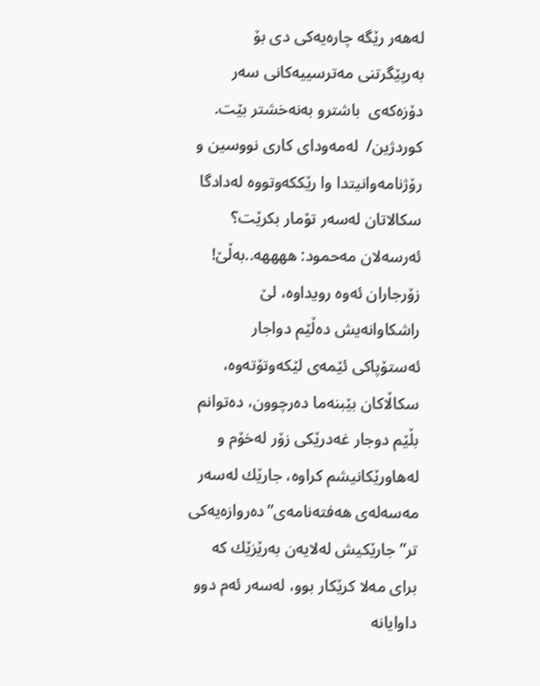له‌هه‌ر رێگه‌ چاره‌یه‌كی دی بۆ به‌رپێگرتنی مه‌ترسییه‌كانی سه‌ر دۆزه‌كه‌ی  باشترو به‌نه‌خشتر بێت.
كوردژین/  له‌مه‌ودای كاری نووسین و رۆژنامه‌وانیتدا وا رێككه‌وتووه‌ له‌دادگا سكالاتان له‌سه‌ر تۆمار بكرێت؟
ئه‌رسه‌لان مه‌حمود: ههههه..به‌ڵێ‌! زۆرجاران ئه‌وه‌ رویداوه‌، لێ‌ راشكاوانه‌یش ده‌ڵێم دواجار ئه‌ستۆپاكی ئێمه‌ی لێكه‌وتۆته‌وه‌، سكاڵاكان بێبنه‌ما ده‌رچوون، ده‌توانم بڵێم دوجار غه‌درێكی زۆر له‌خۆم و له‌هاورێكانیشم كراوه‌، جارێك له‌سه‌ر مه‌سه‌له‌ی هه‌فته‌نامه‌ی”ده‌روازه‌یه‌كی تر” جارێكیش له‌لایه‌ن به‌رێزێك كه‌ برای مه‌لا كرێكار بوو، له‌سه‌ر ئه‌م دوو داوایانه‌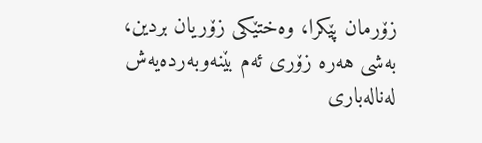زۆرمان پێكرا، وه‌ختێكی زۆریان بردین، به‌شی هه‌ره‌ زۆری ئه‌م بێنه‌وبه‌رده‌یه‌ش له‌ناله‌باری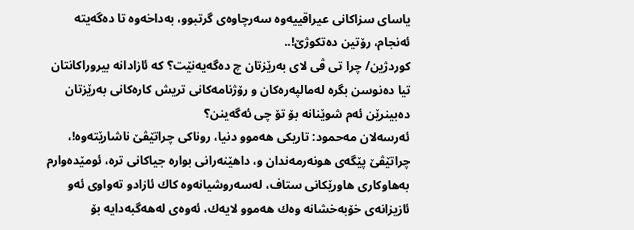یاسای سزاكانی عیراقییه‌وه‌ سه‌رچاوه‌ی گرتبوو، به‌داخه‌وه‌ تا ده‌گه‌یته‌ ئه‌نجام، رۆتین ده‌تكوژێ‌!..
كوردژین/ چرا تی ڤی لای به‌رێزتان چ ده‌گه‌یه‌نێت؟ كه‌ ئازادانه‌ بیروراكانتان تیا ده‌نوسن بگره‌ له‌مالپه‌ره‌كان و رۆژنامه‌كانی تریش كاره‌كانی به‌رێزتان ده‌بینرێن ئه‌م شوێنانه‌ بۆ تۆ چی ئه‌گه‌ینن؟
ئه‌رسه‌لان مه‌حمود: تاریكی هه‌موو دنیا، روناكی چراتێڤێ‌ ناشارێته‌وه‌!، چراتێڤێ‌ پێگه‌ی هونه‌رمه‌ندان و، داهێنه‌رانی بواره‌ جیاكانی تره‌، ئومێده‌وارم به‌هاوكاری هاورێكانی ستاف، له‌سه‌روشیانه‌وه‌ كاك ئازادو ته‌واوی ئه‌و ئازیزانه‌ی خۆبه‌خشانه‌ وه‌ك هه‌موو لایه‌ك، ئه‌وه‌ی له‌هه‌گبه‌دایه‌ بۆ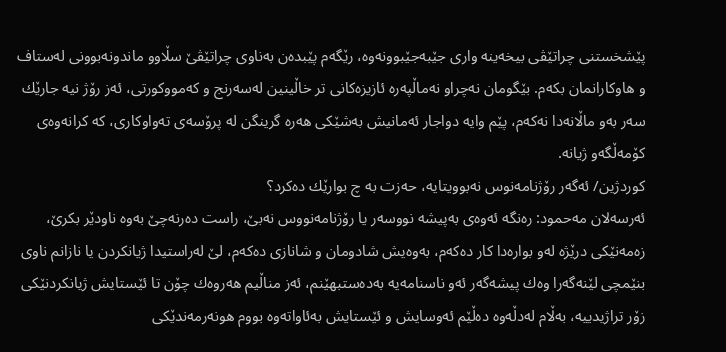پێشخستنی چراتێڤی بیخه‌ینه‌ واری جێبه‌جێبوونه‌وه‌، رێگه‌م پێبده‌ن به‌ناوی چراتێڤێ‌ سڵاوو ماندونه‌بوونی له‌ستاف و هاوكارانمان بكه‌م. بێگومان نه‌چراو نه‌ماڵپه‌ره‌ ئازیزه‌كانی تر خاڵینین له‌سه‌رنج و كه‌مووكورتی، ئه‌ز رۆژ نیه‌ جارێك سه‌ر به‌و ماڵانه‌دا نه‌كه‌م، پێم وایه‌ دواجار ئه‌مانیش به‌شێكی هه‌ره‌ گرینگن له‌ پرۆسه‌ی ته‌واوكاری، كه‌ كرانه‌وه‌ی كۆمه‌ڵگه‌و ژیانه‌.
كوردژین/ ئه‌گه‌ر رۆژنامه‌نوس نه‌بوویتایه‌، حه‌زت به‌ چ بوارێك ده‌كرد؟
ئه‌رسه‌لان مه‌حمود: ره‌نگه‌ ئه‌وه‌ی به‌پیشه‌ نووسه‌ر یا رۆژنامه‌نووس نه‌بێ‌، راست ده‌رنه‌چێ‌ به‌وه‌ ناودێر بكرێ‌، زه‌مه‌نێكی درێژه‌ له‌و بواره‌دا كار ده‌كه‌م، به‌وه‌یش شادومان و شانازی ده‌كه‌م، لێ‌ له‌راستیدا ژیانكردن یا نازانم ناوی بنێمچی لێنه‌گه‌را وه‌ك پیشه‌گه‌ر ئه‌و ناسنامه‌یه‌ به‌ده‌ستبهێنم، ئه‌ز مناڵیم هه‌روه‌ك چۆن تا ئێستایش ژیانكردنێكی زۆر تراژیدییه‌، به‌ڵام له‌دڵه‌وه‌ ده‌ڵێم ئه‌وسایش و ئێستایش به‌ئاواته‌وه‌ بووم هونه‌رمه‌ندێكی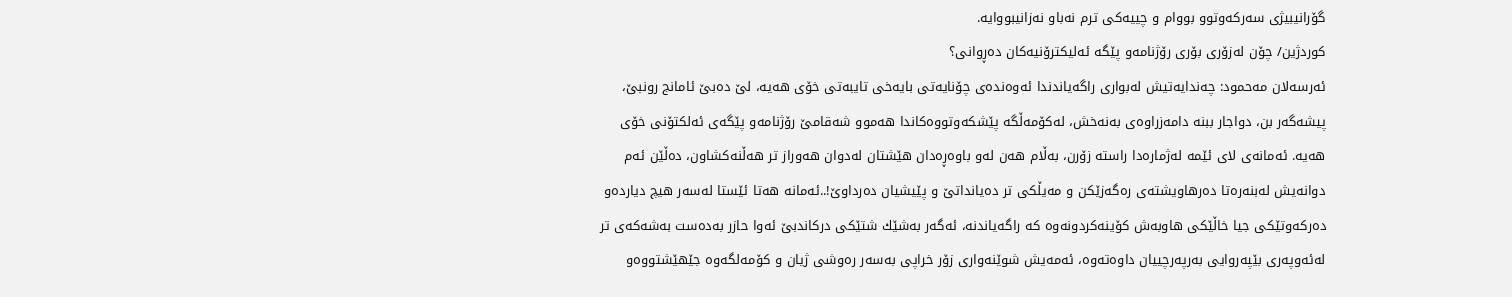گۆرانیبیژی سه‌ركه‌وتوو بووام و چییه‌كی ترم نه‌باو نه‌زانیبووایه‌.
كوردژین/ چۆن له‌زۆری بۆری رۆژنامه‌و پێگه‌ ئه‌لیكترۆنیه‌كان ده‌ڕوانی؟
ئه‌رسه‌لان مه‌حمود: چه‌ندایه‌تیش له‌بواری راگه‌یاندندا ئه‌وه‌نده‌ی چۆنایه‌تی بایه‌خی تایبه‌تی خۆی هه‌یه‌، لێ‌ ده‌بێ‌ ئامانج رونبێ‌، پیشه‌گه‌ر بن، دواجار ببنه‌ دامه‌زراوه‌ی به‌نه‌خش، له‌كۆمه‌ڵگه‌ پێشكه‌وتووه‌كاندا هه‌موو شه‌قامێ‌ رۆژنامه‌و پێگه‌ی ئه‌لكتۆنی خۆی هه‌یه‌. ئه‌مانه‌ی لای ئێمه‌ له‌ژماره‌دا راسته‌ زۆرن، به‌ڵام هه‌ن له‌و باوه‌ڕه‌دان هێشتان له‌دوان هه‌وراز تر هه‌ڵنه‌كشاون، ده‌ڵێن ئه‌م دوانه‌یش له‌بنه‌ره‌تا ده‌رهاویشته‌ی ره‌گه‌زێكن و مه‌یڵكی تر ده‌یانداتێ‌ و پێیشیان ده‌رداوێ‌!..ئه‌مانه‌ هه‌تا ئێستا له‌سه‌ر هیچ دیارده‌و ده‌ركه‌وتێكی جیا خاڵێكی هاوبه‌ش كۆینه‌كردونه‌وه‌ كه‌ راگه‌یاندنه‌، ئه‌گه‌ر به‌شێك شتێكی دركاندبێ‌ ئه‌وا حازر به‌ده‌ست به‌شه‌كه‌ی تر له‌ئه‌وپه‌ری بێپه‌روایی به‌رپه‌رچییان داوه‌ته‌وه‌، ئه‌مه‌یش شوێنه‌واری زۆر خراپی به‌سه‌ر ره‌وشی ژیان و كۆمه‌لگه‌وه‌ جێهێشتووه‌و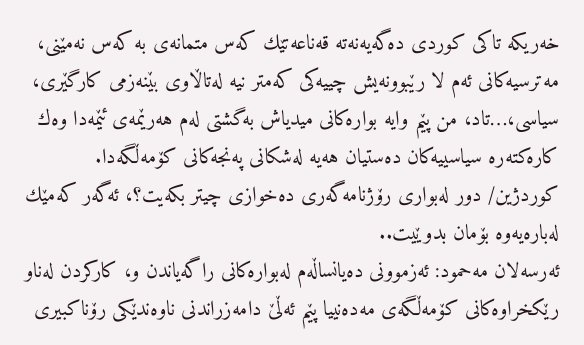خه‌ریكه‌ تاكی كوردی ده‌گه‌یه‌نه‌ته‌ قه‌ناعه‌تێك كه‌س متمانه‌ی به‌ كه‌س نه‌مێنی، مه‌ترسیه‌كانی ئه‌م لا رێبوونه‌یش چییه‌كی كه‌متر نیه‌ له‌تاڵاوی بێنه‌زمی كارگێری، سیاسی،…تاد، من پێم وایه‌ بواره‌كانی میدیاش به‌گشتی له‌م هه‌رێمه‌ی ئێمه‌دا وه‌ك كاره‌كته‌ره‌ سیاسییه‌كان ده‌ستیان هه‌یه‌ له‌شكانی په‌نجه‌كانی كۆمه‌ڵگه‌دا.
كوردژین/ دور له‌بواری رۆژنامه‌گه‌ری ده‌خوازی چیتر بكه‌یت؟، ئه‌گه‌ر كه‌مێك له‌باره‌یه‌وه‌ بۆمان بدوێیت..
ئه‌رسه‌لان مه‌حمود: ئه‌زموونی ده‌یانساڵه‌م له‌بواره‌كانی راگه‌یاندن و، كاركردن له‌ناو رێكخراوه‌كانی كۆمه‌ڵگه‌ی مه‌ده‌نییا پێم ئه‌ڵێ‌ دامه‌زراندنی ناوه‌ندێكی رۆناكبیری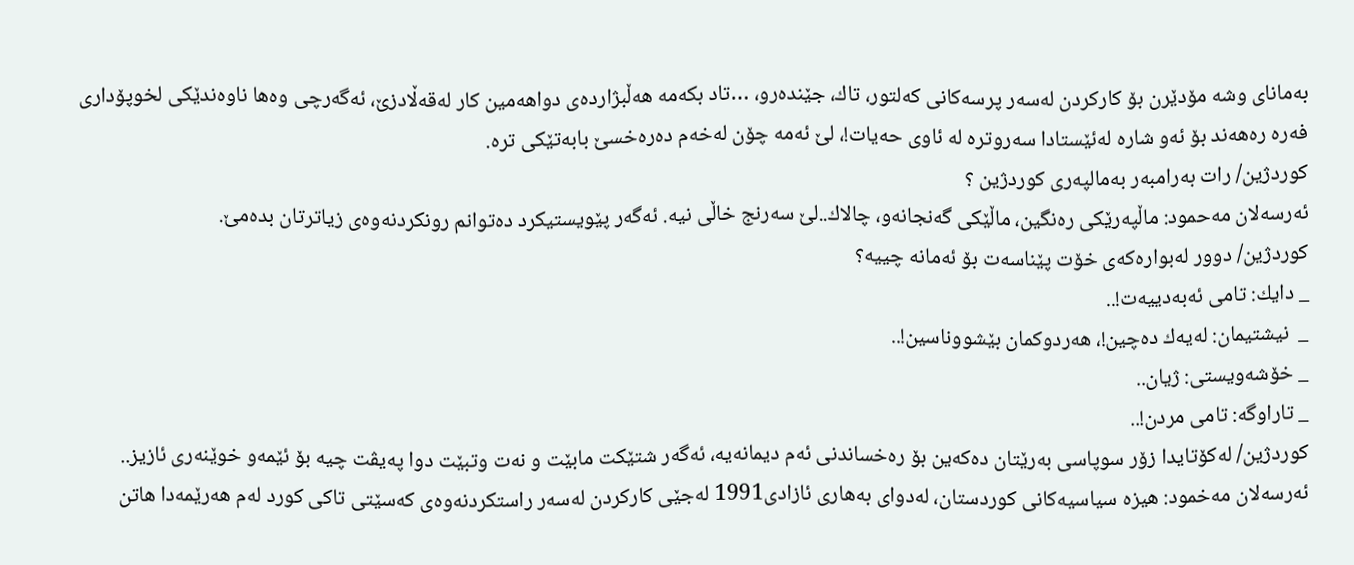به‌مانای وشه‌ مۆدێرن بۆ كاركردن له‌سه‌ر پرسه‌كانی كه‌لتور، تاك، جێنده‌رو، …تاد بكه‌مه‌ هه‌ڵبژارده‌ی دواهه‌مین كار له‌قه‌ڵادزێ‌، ئه‌گه‌رچی وه‌ها ناوه‌ندێكی لخوپۆداری فه‌ره‌ ره‌هه‌ند بۆ ئه‌و شاره‌ له‌ئێستادا سه‌روتره‌ له‌ ئاوی حه‌یات!، لێ‌ ئه‌مه‌ چۆن له‌خه‌م ده‌ره‌خسێ‌ بابه‌تێكی تره‌.
كوردژین/ رات به‌رامبه‌ر به‌مالپه‌ری كوردژین ؟
ئه‌رسه‌لان مه‌حمود: ماڵپه‌رێكی ره‌نگین، ماڵێكی گه‌نجانه‌و، چالاك..لێ‌ سه‌رنج خاڵی نیه‌. ئه‌گه‌ر پێویستیكرد ده‌توانم رونكردنه‌وه‌ی زیاترتان بده‌مێ‌.
كوردژین/ دوور له‌بواره‌كه‌ی خۆت پێناسه‌ت بۆ ئه‌مانه‌ چییه‌؟
_ دایك: تامی ئه‌به‌دییه‌ت!..
_  نیشتیمان: له‌یه‌ك ده‌چین!، هه‌ردوكمان بێشووناسین!..
_ خۆشه‌ویستی: ژیان..
_ تاراوگه‌: تامی مردن!..
كوردژین/ له‌كۆتایدا زۆر سوپاسی به‌رێتان ده‌كه‌ین بۆ ره‌خساندنی ئه‌م دیمانه‌یه‌، ئه‌گه‌ر شتێكت مابێت و نه‌ت وتبێت دوا په‌یڤت چیه‌ بۆ ئێمه‌و خوێنه‌ری ئازیز..
ئه‌رسه‌لان مه‌خمود: هیزه‌ سیاسیه‌كانی كوردستان، له‌دوای به‌هاری ئازادی1991 له‌جێی كاركردن له‌سه‌ر راستكردنه‌وه‌ی كه‌سێتی تاكی كورد له‌م هه‌رێمه‌دا هاتن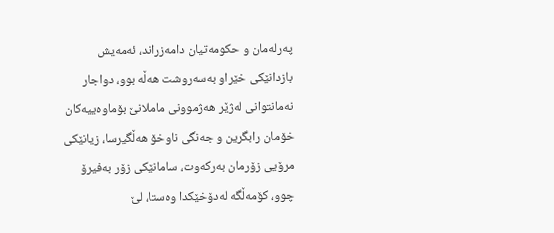په‌رله‌مان و حكومه‌تیان دامه‌زراند، ئه‌مه‌یش بازدانێكی خێراو به‌سه‌روشت هه‌ڵه‌ بوو، دواجار نه‌مانتوانی له‌ژێر هه‌ژموونی ماملانێ‌ بۆماوه‌ییه‌كان خۆمان رابگرین و جه‌نگی ناوخۆ هه‌ڵگیرسا، زیانێكی مرۆیی زۆرمان به‌ركه‌وت، سامانێكی زۆر به‌فیرۆ چوو، كۆمه‌ڵگه‌ له‌دۆخێكدا وه‌ستا، لێ‌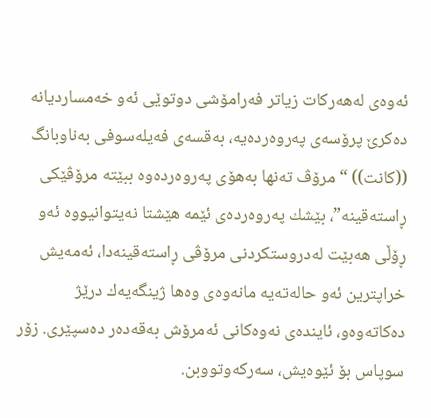ئه‌وه‌ی له‌هه‌ركات زیاتر فه‌رامۆشی دوتوێی ئه‌و خه‌مساردیانه‌ ده‌كرێ‌ پرۆسه‌ی په‌روه‌رده‌یه‌، به‌قسه‌ی فه‌یله‌سوفی به‌ناوبانگ ((كانت)) “مرۆڤ ته‌نها به‌هۆی په‌روه‌رده‌وه‌ ببێته‌ مرۆڤێكی ڕاسته‌قینه‌”، بێشك په‌روه‌رده‌ی ئێمه‌ هێشتا نه‌یتوانیووه‌ ئه‌و ڕۆڵی هه‌بێت له‌دروستكردنی مرۆڤی ڕاسته‌قینه‌دا، ئه‌مه‌یش خراپترین ئه‌و حاله‌ته‌یه‌ مانه‌وه‌ی وه‌ها ژینگه‌یه‌ك درێژ ده‌كاته‌وه‌و، ئاینده‌ی نه‌وه‌كانی ئه‌مرۆش به‌قه‌ده‌ر ده‌سپێری. زۆر سوپاس بۆ ئێوه‌یش، سه‌ركه‌وتووبن.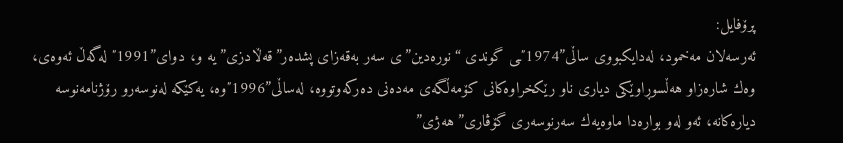پرۆفایل:
ئه‌رسه‌لان مه‌خمود، له‌دایكبووی ساڵی”1974″ـی گوندی “نوره‌دین”ی سه‌ر به‌قه‌زای پشده‌ر”قه‌ڵادزی”یه‌ و، دوای”1991″ له‌گه‌ڵ ئه‌وه‌ی، وه‌ك شاره‌زاو هه‌ڵسوڕاوێكی دیاری ناو رێكخراوه‌كانی كۆمه‌ڵگه‌ی مه‌ده‌نی ده‌ركه‌وتووه‌، له‌ساڵی”1996″وه‌، یه‌كێكه‌ له‌نوسه‌رو رۆژنامه‌نوسه‌ دیاره‌كانه‌، ئه‌و له‌و بواره‌دا ماوه‌یه‌ك سه‌رنوسه‌ری گۆڤاری”هه‌ژی”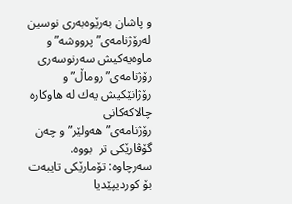و پاشان به‌رێوه‌به‌ری نوسین له‌رۆژنامه‌ی”پرووشه‌”و ماوه‌یه‌كیش سه‌رنوسه‌ری رۆژنامه‌ی”روماڵ” و رۆژانێكیش یه‌ك له‌ هاوكاره‌ چالاكه‌كانی رۆژنامه‌ی”هه‌ولێر”و چه‌ن گۆڤارێكی تر  بووه‌.
سه‌رچاوه‌: تۆمارێكی تایبه‌ت بۆ كوردیپێدیا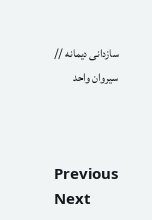سازدانی دیمانه‌ // سیروان واحد



Previous
Next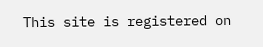This site is registered on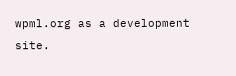wpml.org as a development site.